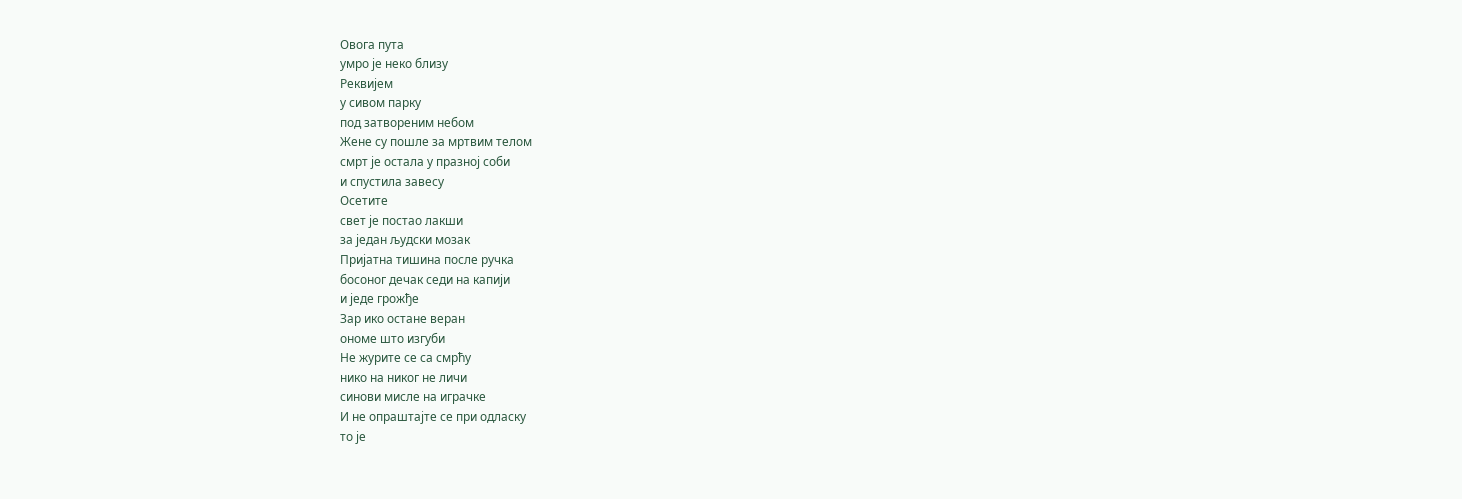Овога пута
умро jе неко близу
Реквиjем
у сивом парку
под затвореним небом
Жене су пошле за мртвим телом
смрт jе остала у празноj соби
и спустила завесу
Осетите
свет jе постао лакши
за jедан људски мозак
Приjатна тишина после ручка
босоног дечак седи на капиjи
и jеде грожђе
Зар ико остане веран
ономе што изгуби
Не журите се са смрћу
нико на никог не личи
синови мисле на играчке
И не опраштаjте се при одласку
то jе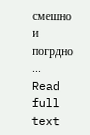смешно
и погрдно
...
Read full text